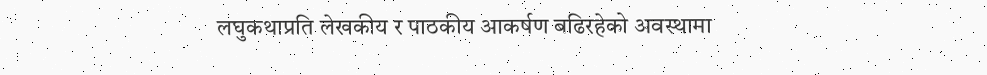लघुकथाप्रति लेखकीय र पाठकीय आकर्षण बढिरहेको अवस्थामा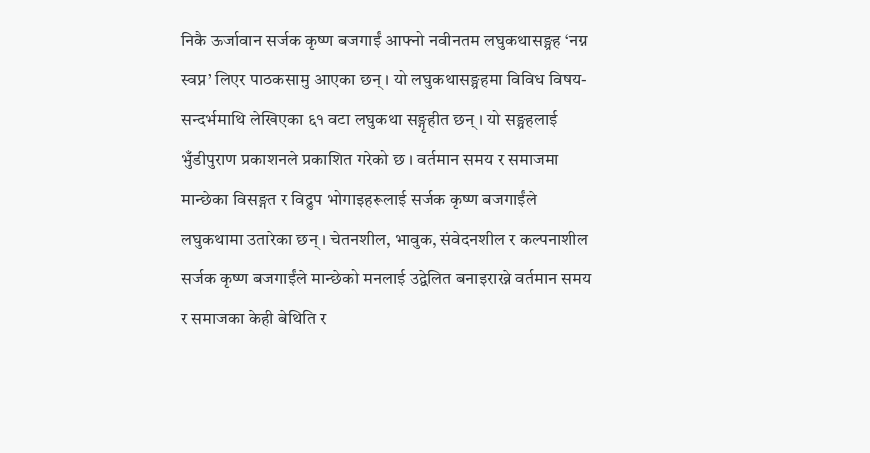निकै ऊर्जावान सर्जक कृष्ण बजगाईं आफ्नो नवीनतम लघुकथासङ्ग्रह ‘नग्न स्वप्न’ लिएर पाठकसामु आएका छन् । यो लघुकथासङ्ग्रहमा विविध विषय-सन्दर्भमाथि लेखिएका ६१ वटा लघुकथा सङ्गृहीत छन् । यो सङ्ग्रहलाई भुँडीपुराण प्रकाशनले प्रकाशित गरेको छ । वर्तमान समय र समाजमा मान्छेका विसङ्गत र विद्रुप भोगाइहरूलाई सर्जक कृष्ण बजगाईंले लघुकथामा उतारेका छन् । चेतनशील, भावुक, संवेदनशील र कल्पनाशील सर्जक कृष्ण बजगाईंले मान्छेको मनलाई उद्वेलित बनाइराख्ने वर्तमान समय र समाजका केही बेथिति र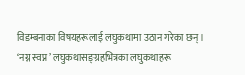विडम्बनाका विषयहरूलाई लघुकथामा उठान गरेका छन् ।
‘नग्न स्वप्न’ लघुकथासङ्ग्रहभित्रका लघुकथाहरू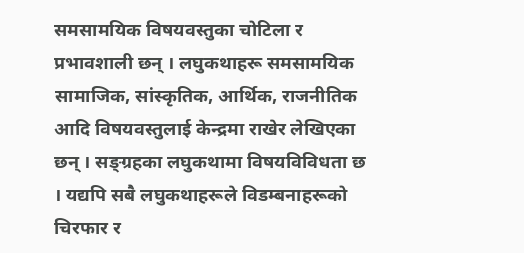समसामयिक विषयवस्तुका चोटिला र प्रभावशाली छन् । लघुकथाहरू समसामयिक सामाजिक, सांस्कृतिक, आर्थिक, राजनीतिक आदि विषयवस्तुलाई केन्द्रमा राखेर लेखिएका छन् । सङ्ग्रहका लघुकथामा विषयविविधता छ । यद्यपि सबै लघुकथाहरूले विडम्बनाहरूको चिरफार र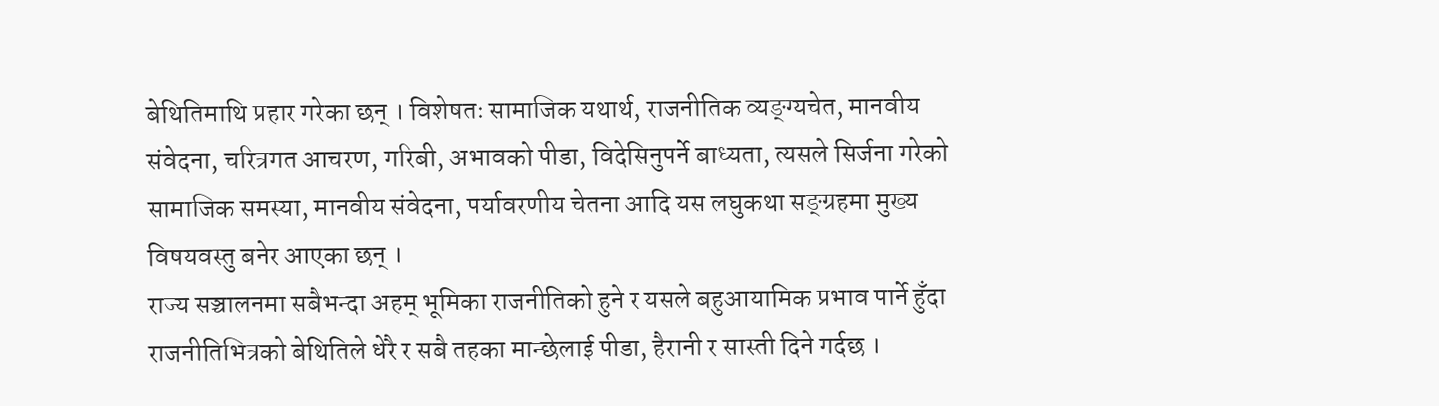बेथितिमाथि प्रहार गरेका छन् । विशेषतः सामाजिक यथार्थ, राजनीतिक व्यङ्ग्यचेत, मानवीय संवेदना, चरित्रगत आचरण, गरिबी, अभावको पीडा, विदेसिनुपर्ने बाध्यता, त्यसले सिर्जना गरेको सामाजिक समस्या, मानवीय संवेदना, पर्यावरणीय चेतना आदि यस लघुकथा सङ्ग्रहमा मुख्य विषयवस्तु बनेर आएका छन् ।
राज्य सञ्चालनमा सबैभन्दा अहम् भूमिका राजनीतिको हुने र यसले बहुआयामिक प्रभाव पार्ने हुँदा राजनीतिभित्रको बेथितिले धेरै र सबै तहका मान्छेलाई पीडा, हैरानी र सास्ती दिने गर्दछ ।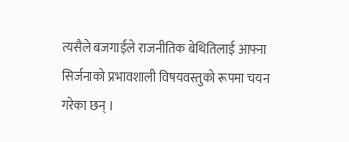त्यसैले बजगाईंले राजनीतिक बेथितिलाई आफ्ना सिर्जनाको प्रभावशाली विषयवस्तुको रूपमा चयन गरेका छन् ।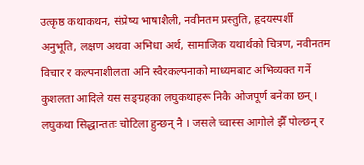उत्कृष्ठ कथाकथन, संप्रेष्य भाषाशैली, नवीनतम प्रस्तुति, हृदयस्पर्शी अनुभूति, लक्षण अथवा अभिधा अर्थ, सामाजिक यथार्थको चित्रण, नवीनतम विचार र कल्पनाशीलता अनि स्वैरकल्पनाको माध्यमबाट अभिव्यक्त गर्ने कुशलता आदिले यस सङ्ग्रहका लघुकथाहरू निकै ओजपूर्ण बनेका छन् । लघुकथा सिद्धान्ततः चोटिला हुन्छन् नै । जसले च्वास्स आगोले झैँ पोल्छन् र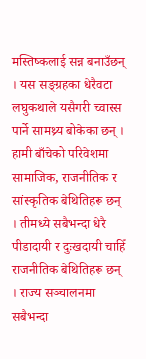मस्तिष्कलाई सन्न बनाउँछन् । यस सङ्ग्रहका धेरैवटा लघुकथाले यसैगरी च्वास्स पार्ने सामथ्र्य बोकेका छन् ।
हामी बाँचेको परिवेशमा सामाजिक, राजनीतिक र सांस्कृतिक बेथितिहरू छन् । तीमध्ये सबैभन्दा धेरै पीडादायी र दुःखदायी चाहिँ राजनीतिक बेथितिहरू छन् । राज्य सञ्चालनमा सबैभन्दा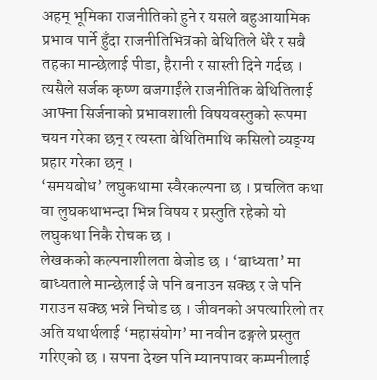अहम् भूमिका राजनीतिको हुने र यसले बहुआयामिक प्रभाव पार्ने हुँदा राजनीतिभित्रको बेथितिले धेरै र सबै तहका मान्छेलाई पीडा, हैरानी र सास्ती दिने गर्दछ । त्यसैले सर्जक कृष्ण बजगाईंले राजनीतिक बेथितिलाई आफ्ना सिर्जनाको प्रभावशाली विषयवस्तुको रूपमा चयन गरेका छन् र त्यस्ता बेथितिमाथि कसिलो व्यङ्ग्य प्रहार गरेका छन् ।
‘समयबोध’ लघुकथामा स्वैरकल्पना छ । प्रचलित कथा वा लुघकथाभन्दा भिन्न विषय र प्रस्तुति रहेको यो लघुकथा निकै रोचक छ ।
लेखकको कल्पनाशीलता बेजोड छ । ‘बाध्यता’ मा बाध्यताले मान्छेलाई जे पनि बनाउन सक्छ र जे पनि गराउन सक्छ भन्ने निचोड छ । जीवनको अपत्यारिलो तर अति यथार्थलाई ‘महासंयोग’ मा नवीन ढङ्गले प्रस्तुत गरिएको छ । सपना देख्न पनि म्यानपावर कम्पनीलाई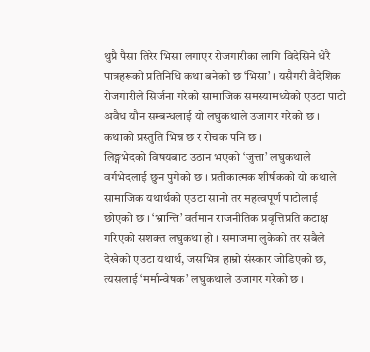थुप्रै पैसा तिरेर भिसा लगाएर रोजगारीका लागि विदेसिने धेरै पात्रहरूको प्रतिनिधि कथा बनेको छ ‘भिसा’ । यसैगरी वैदेशिक रोजगारीले सिर्जना गरेको सामाजिक समस्यामध्येको एउटा पाटो अवैध यौन सम्बन्धलाई यो लघुकथाले उजागर गरेको छ । कथाको प्रस्तुति भिन्न छ र रोचक पनि छ ।
लिङ्गभेदको विषयबाट उठान भएको ‘जुत्ता’ लघुकथाले वर्गभेदलाई छुन पुगेको छ । प्रतीकात्मक शीर्षकको यो कथाले सामाजिक यथार्थको एउटा सानो तर महत्वपूर्ण पाटोलाई छोएको छ । ‘भ्रान्ति’ वर्तमान राजनीतिक प्रवृत्तिप्रति कटाक्ष गरिएको सशक्त लघुकथा हो । समाजमा लुकेको तर सबैले देखेको एउटा यथार्थ, जसभित्र हाम्रो संस्कार जोडिएको छ, त्यसलाई ‘मर्मान्वेषक’ लघुकथाले उजागर गरेको छ ।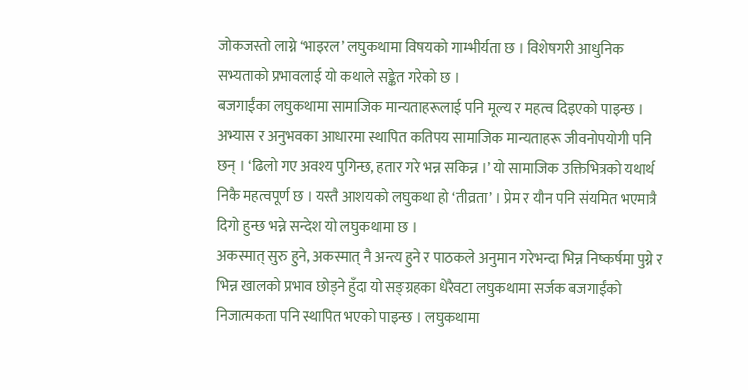जोकजस्तो लाग्ने ‘भाइरल’ लघुकथामा विषयको गाम्भीर्यता छ । विशेषगरी आधुनिक सभ्यताको प्रभावलाई यो कथाले सङ्केत गरेको छ ।
बजगाईंका लघुकथामा सामाजिक मान्यताहरूलाई पनि मूल्य र महत्व दिइएको पाइन्छ । अभ्यास र अनुभवका आधारमा स्थापित कतिपय सामाजिक मान्यताहरू जीवनोपयोगी पनि छन् । ‘ढिलो गए अवश्य पुगिन्छ, हतार गरे भन्न सकिन्न ।’ यो सामाजिक उक्तिभित्रको यथार्थ निकै महत्वपूर्ण छ । यस्तै आशयको लघुकथा हो ‘तीव्रता’ । प्रेम र यौन पनि संयमित भएमात्रै दिगो हुन्छ भन्ने सन्देश यो लघुकथामा छ ।
अकस्मात् सुरु हुने, अकस्मात् नै अन्त्य हुने र पाठकले अनुमान गरेभन्दा भिन्न निष्कर्षमा पुग्ने र भिन्न खालको प्रभाव छोड्ने हुँदा यो सङ्ग्रहका धेरैवटा लघुकथामा सर्जक बजगाईंको निजात्मकता पनि स्थापित भएको पाइन्छ । लघुकथामा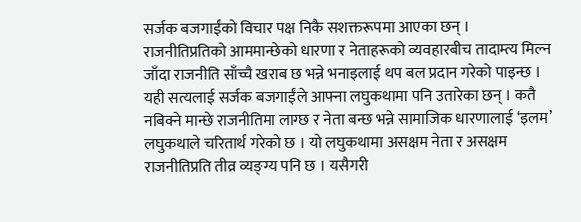सर्जक बजगाईंको विचार पक्ष निकै सशक्तरूपमा आएका छन् ।
राजनीतिप्रतिको आममान्छेको धारणा र नेताहरूको व्यवहारबीच तादाम्त्य मिल्न जाँदा राजनीति साँच्चै खराब छ भन्ने भनाइलाई थप बल प्रदान गरेको पाइन्छ । यही सत्यलाई सर्जक बजगाईंले आफ्ना लघुकथामा पनि उतारेका छन् । कतै नबिक्ने मान्छे राजनीतिमा लाग्छ र नेता बन्छ भन्ने सामाजिक धारणालाई ‘इलम’ लघुकथाले चरितार्थ गरेको छ । यो लघुकथामा असक्षम नेता र असक्षम राजनीतिप्रति तीव्र व्यङ्ग्य पनि छ । यसैगरी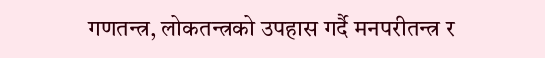गणतन्त्र, लोकतन्त्रको उपहास गर्दै मनपरीतन्त्र र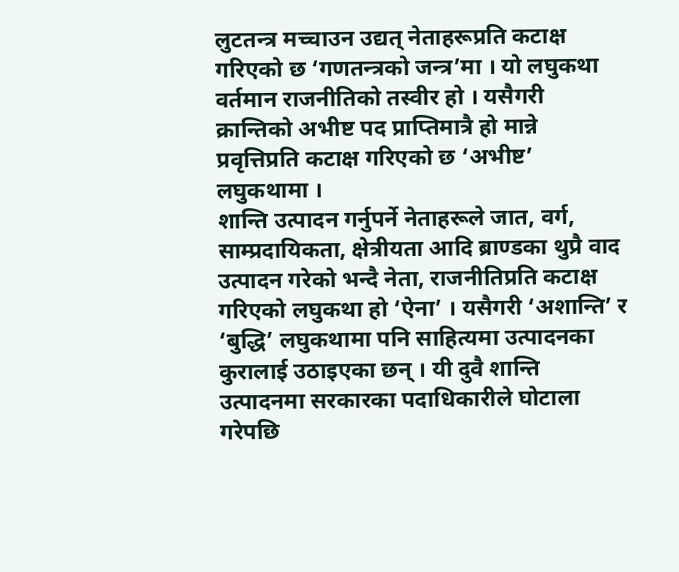लुटतन्त्र मच्चाउन उद्यत् नेताहरूप्रति कटाक्ष गरिएको छ ‘गणतन्त्रको जन्त्र’मा । यो लघुकथा वर्तमान राजनीतिको तस्वीर हो । यसैगरी क्रान्तिको अभीष्ट पद प्राप्तिमात्रै हो मान्ने प्रवृत्तिप्रति कटाक्ष गरिएको छ ‘अभीष्ट’ लघुकथामा ।
शान्ति उत्पादन गर्नुपर्ने नेताहरूले जात, वर्ग, साम्प्रदायिकता, क्षेत्रीयता आदि ब्राण्डका थुप्रै वाद उत्पादन गरेको भन्दै नेता, राजनीतिप्रति कटाक्ष गरिएको लघुकथा हो ‘ऐना’ । यसैगरी ‘अशान्ति’ र ‘बुद्धि’ लघुकथामा पनि साहित्यमा उत्पादनका कुरालाई उठाइएका छन् । यी दुवै शान्ति उत्पादनमा सरकारका पदाधिकारीले घोटाला गरेपछि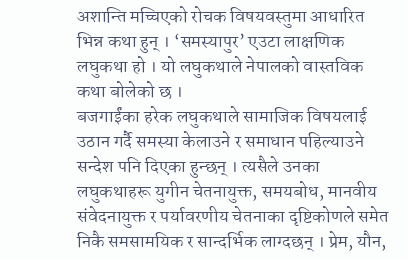अशान्ति मच्चिएको रोचक विषयवस्तुमा आधारित भिन्न कथा हुन् । ‘समस्यापुर’ एउटा लाक्षणिक लघुकथा हो । यो लघुकथाले नेपालको वास्तविक कथा बोलेको छ ।
बजगाईंका हरेक लघुकथाले सामाजिक विषयलाई उठान गर्दै समस्या केलाउने र समाधान पहिल्याउने सन्देश पनि दिएका हुन्छन् । त्यसैले उनका लघुकथाहरू युगीन चेतनायुक्त, समयबोध, मानवीय संवेदनायुक्त र पर्यावरणीय चेतनाका दृष्टिकोणले समेत निकै समसामयिक र सान्दर्भिक लाग्दछन् । प्रेम, यौन,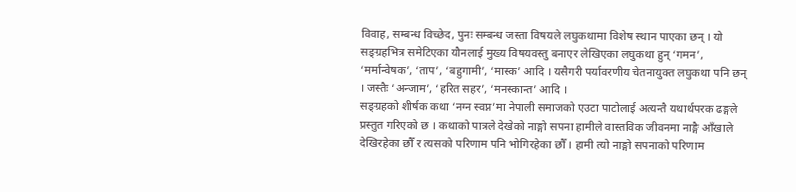विवाह, सम्बन्ध विच्छेद, पुनः सम्बन्ध जस्ता विषयले लघुकथामा विशेष स्थान पाएका छन् । यो सङ्ग्रहभित्र समेटिएका यौनलाई मुख्य विषयवस्तु बनाएर लेखिएका लघुकथा हुन् ‘गमन’, ‘मर्मान्वेषक’, ‘ताप’, ‘बहुगामी’, ‘मास्क’ आदि । यसैगरी पर्यावरणीय चेतनायुक्त लघुकथा पनि छन् । जस्तैः ‘अन्जाम’, ‘हरित सहर’, ‘मनस्कान्त’ आदि ।
सङ्ग्रहको शीर्षक कथा ‘नग्न स्वप्न’मा नेपाली समाजको एउटा पाटोलाई अत्यन्तै यथार्थपरक ढङ्गले प्रस्तुत गरिएको छ । कथाको पात्रले देखेको नाङ्गो सपना हामीले वास्तविक जीवनमा नाङ्गै आँखाले देखिरहेका छौँ र त्यसको परिणाम पनि भोगिरहेका छौँ । हामी त्यो नाङ्गो सपनाको परिणाम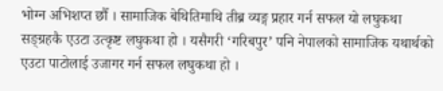भोग्न अभिशप्त छौँ । सामाजिक बेथितिमाथि तीब्र व्यङ्ग प्रहार गर्न सफल यो लघुकथा सङ्ग्रहकै एउटा उत्कृष्ट लघुकथा हो । यसैगरी ‘गरिबपुर’ पनि नेपालको सामाजिक यथार्थको एउटा पाटोलाई उजागर गर्न सफल लघुकथा हो ।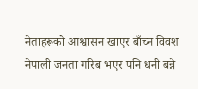नेताहरूको आश्वासन खाएर बाँच्न विवश नेपाली जनता गरिब भएर पनि धनी बन्ने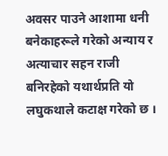अवसर पाउने आशामा धनी बनेकाहरूले गरेको अन्याय र अत्याचार सहन राजी बनिरहेको यथार्थप्रति यो लघुकथाले कटाक्ष गरेको छ ।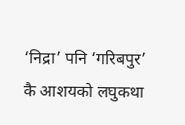‘निद्रा’ पनि ‘गरिबपुर’ कै आशयको लघुकथा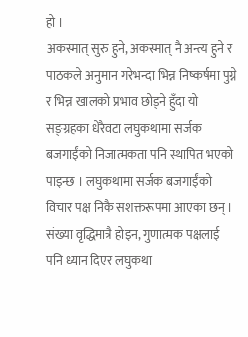हो ।
अकस्मात् सुरु हुने, अकस्मात् नै अन्त्य हुने र पाठकले अनुमान गरेभन्दा भिन्न निष्कर्षमा पुग्ने र भिन्न खालको प्रभाव छोड्ने हुँदा यो सङ्ग्रहका धेरैवटा लघुकथामा सर्जक बजगाईंको निजात्मकता पनि स्थापित भएको पाइन्छ । लघुकथामा सर्जक बजगाईंको विचार पक्ष निकै सशक्तरूपमा आएका छन् । संख्या वृद्धिमात्रै होइन, गुणात्मक पक्षलाई पनि ध्यान दिएर लघुकथा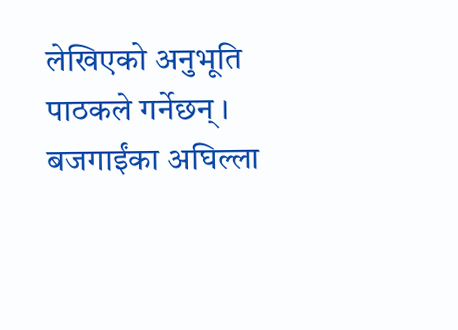लेखिएको अनुभूति पाठकले गर्नेछन् । बजगाईंका अघिल्ला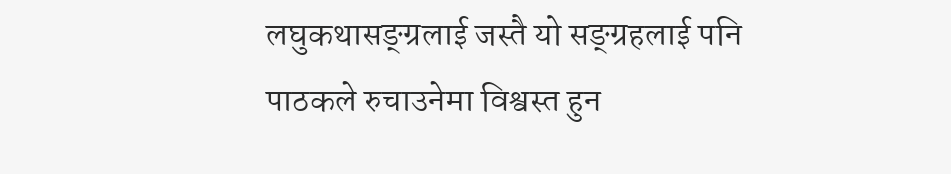लघुकथासङ्ग्रलाई जस्तै यो सङ्ग्रहलाई पनि पाठकले रुचाउनेमा विश्वस्त हुन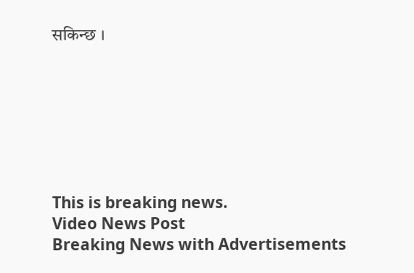सकिन्छ ।







This is breaking news.
Video News Post
Breaking News with Advertisements